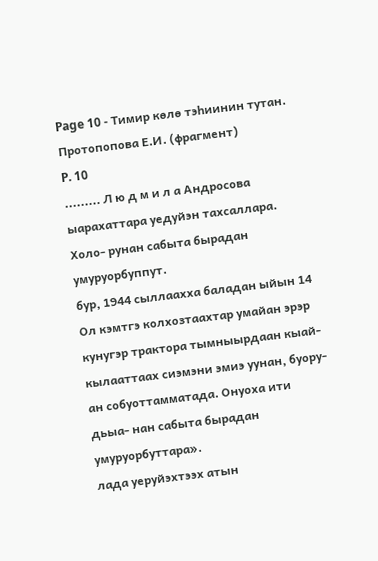Page 10 - Тимир көлө тэһиинин тутан. Протопопова Е.И. (фрагмент)
P. 10
......... Л ю д м и л а Андросова
ыарахаттара уедуйэн тахсаллара. Холо- рунан сабыта бырадан умуруорбуппут.
бур, 1944 сыллаахха баладан ыйын 14 Ол кэмтгэ колхозтаахтар умайан эрэр
кунугэр трактора тымныырдаан кыай- кылааттаах сиэмэни эмиэ уунан, буору-
ан собуоттамматада. Онуоха ити дьыа- нан сабыта бырадан умуруорбуттара».
лада уеруйэхтээх атын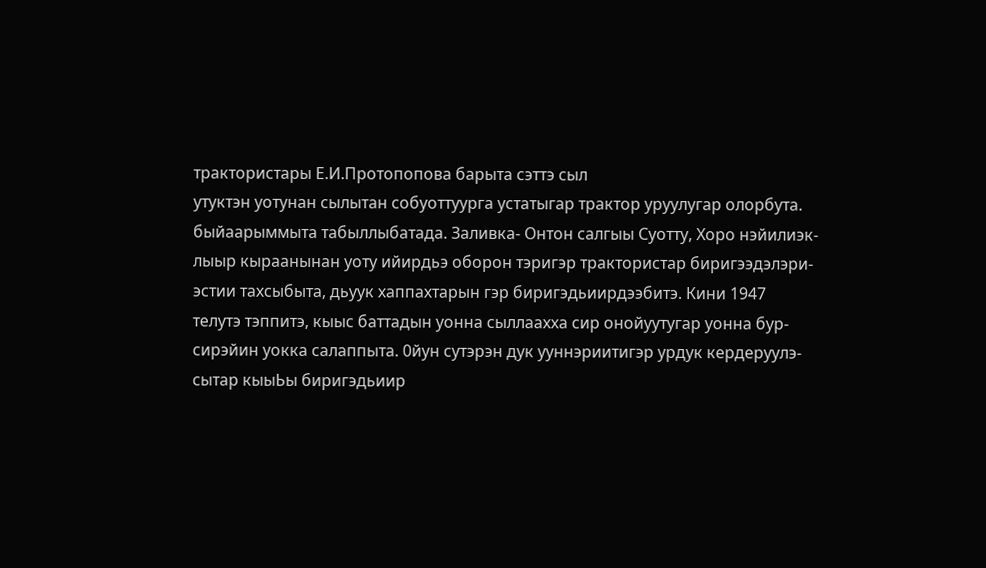трактористары Е.И.Протопопова барыта сэттэ сыл
утуктэн уотунан сылытан собуоттуурга устатыгар трактор уруулугар олорбута.
быйаарыммыта табыллыбатада. Заливка- Онтон салгыы Суотту, Хоро нэйилиэк-
лыыр кыраанынан уоту ийирдьэ оборон тэригэр трактористар биригээдэлэри-
эстии тахсыбыта, дьуук хаппахтарын гэр биригэдьиирдээбитэ. Кини 1947
телутэ тэппитэ, кыыс баттадын уонна сыллаахха сир онойуутугар уонна бур-
сирэйин уокка салаппыта. 0йун сутэрэн дук ууннэриитигэр урдук кердеруулэ-
сытар кыыЬы биригэдьиир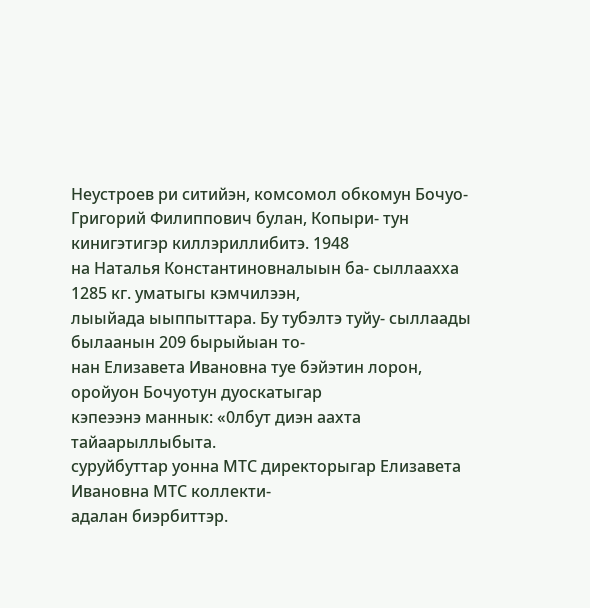Неустроев ри ситийэн, комсомол обкомун Бочуо-
Григорий Филиппович булан, Копыри- тун кинигэтигэр киллэриллибитэ. 1948
на Наталья Константиновналыын ба- сыллаахха 1285 кг. уматыгы кэмчилээн,
лыыйада ыыппыттара. Бу тубэлтэ туйу- сыллаады былаанын 209 бырыйыан то-
нан Елизавета Ивановна туе бэйэтин лорон, оройуон Бочуотун дуоскатыгар
кэпеээнэ маннык: «0лбут диэн аахта тайаарыллыбыта.
суруйбуттар уонна МТС директорыгар Елизавета Ивановна МТС коллекти-
адалан биэрбиттэр.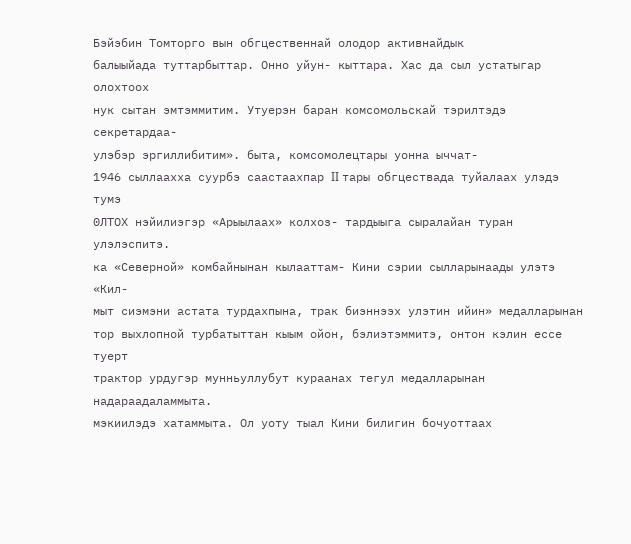Бэйэбин Томторго вын обгцественнай олодор активнайдык
балыыйада туттарбыттар. Онно уйун- кыттара. Хас да сыл устатыгар олохтоох
нук сытан эмтэммитим. Утуерэн баран комсомольскай тэрилтэдэ секретардаа-
улэбэр эргиллибитим». быта, комсомолецтары уонна ыччат-
1946 сыллаахха суурбэ саастаахпар II тары обгцествада туйалаах улэдэ тумэ
0ЛТОХ нэйилиэгэр «Арыылаах» колхоз- тардыыга сыралайан туран улэлэспитэ.
ка «Северной» комбайнынан кылааттам- Кини сэрии сылларынаады улэтэ «Кил-
мыт сиэмэни астата турдахпына, трак биэннээх улэтин ийин» медалларынан
тор выхлопной турбатыттан кыым ойон, бэлиэтэммитэ, онтон кэлин ессе туерт
трактор урдугэр мунньуллубут кураанах тегул медалларынан надараадаламмыта.
мэкиилэдэ хатаммыта. Ол уоту тыал Кини билигин бочуоттаах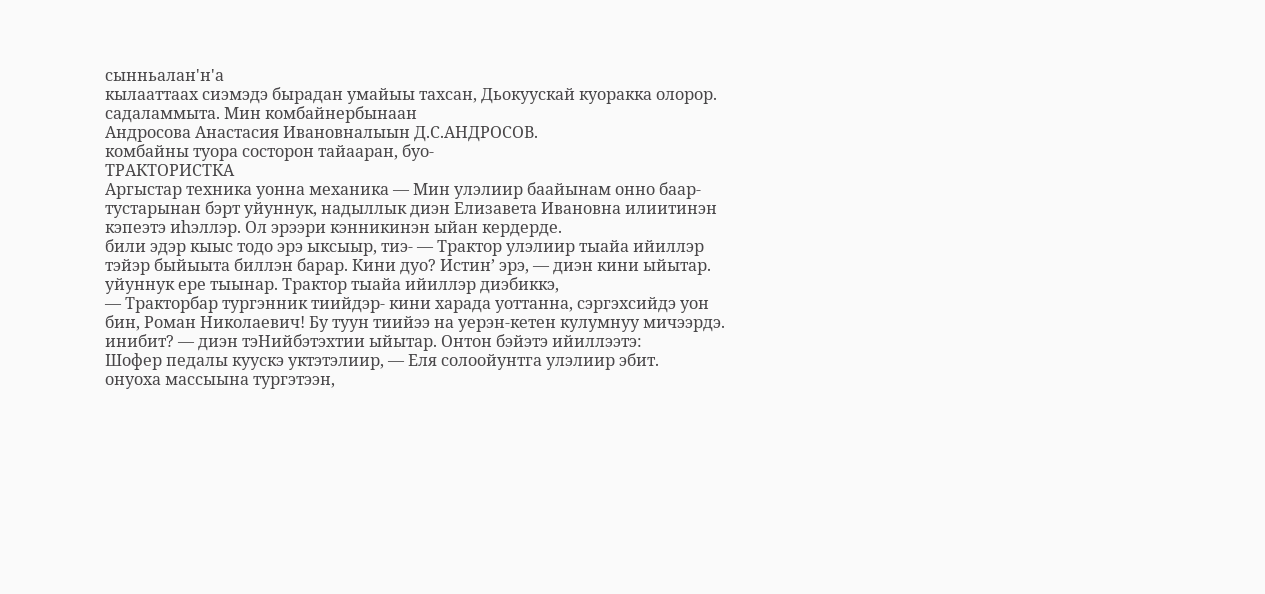сынньалан'н'а
кылааттаах сиэмэдэ бырадан умайыы тахсан, Дьокуускай куоракка олорор.
садаламмыта. Мин комбайнербынаан
Андросова Анастасия Ивановналыын Д.С.АНДРОСОВ.
комбайны туора состорон тайааран, буо-
ТРАКТОРИСТКА
Аргыстар техника уонна механика — Мин улэлиир баайынам онно баар-
тустарынан бэрт уйуннук, надыллык диэн Елизавета Ивановна илиитинэн
кэпеэтэ иhэллэр. Ол эрээри кэнникинэн ыйан кердерде.
били эдэр кыыс тодо эрэ ыксыыр, тиэ- — Трактор улэлиир тыайа ийиллэр
тэйэр быйыыта биллэн барар. Кини дуо? Истин’ эрэ, — диэн кини ыйытар.
уйуннук ере тыынар. Трактор тыайа ийиллэр диэбиккэ,
— Тракторбар тургэнник тиийдэр- кини харада уоттанна, сэргэхсийдэ уон
бин, Роман Николаевич! Бу туун тиийээ на уерэн-кетен кулумнуу мичээрдэ.
инибит? — диэн тэНийбэтэхтии ыйытар. Онтон бэйэтэ ийиллээтэ:
Шофер педалы куускэ уктэтэлиир, — Еля солоойунтга улэлиир эбит.
онуоха массыына тургэтээн,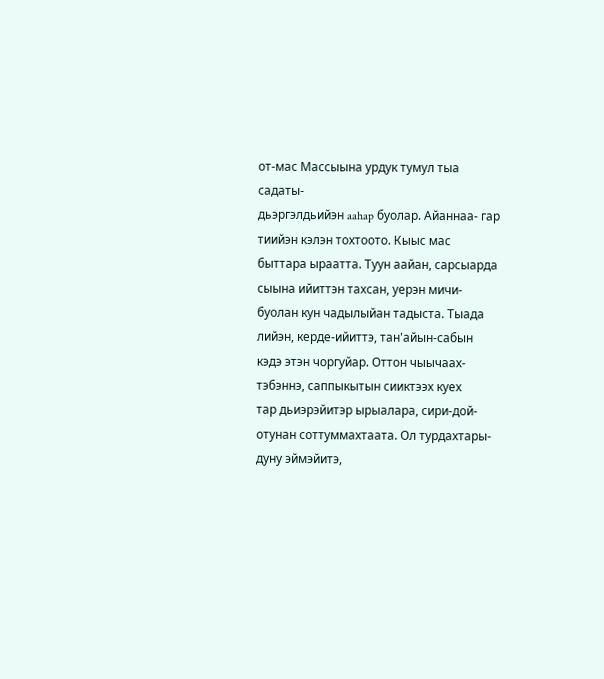от-мас Массыына урдук тумул тыа садаты-
дьэргэлдьийэн aahap буолар. Айаннаа- гар тиийэн кэлэн тохтоото. Кыыс мас
быттара ыраатта. Туун аайан, сарсыарда сыына ийиттэн тахсан, уерэн мичи-
буолан кун чадылыйан тадыста. Тыада лийэн, керде-ийиттэ, тан'айын-сабын
кэдэ этэн чоргуйар. Оттон чыычаах- тэбэннэ, саппыкытын сииктээх куех
тар дьиэрэйитэр ырыалара, сири-дой- отунан соттуммахтаата. Ол турдахтары-
дуну эймэйитэ,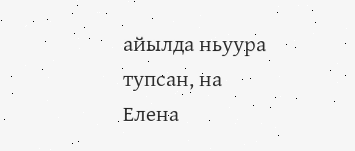айылда ньуура тупсан, на Елена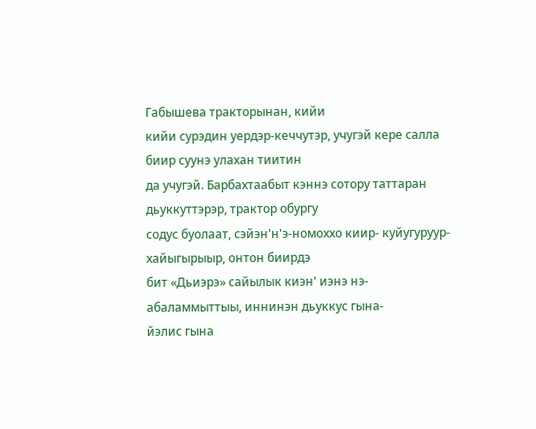Габышева тракторынан, кийи
кийи сурэдин уердэр-кеччутэр, учугэй кере салла биир суунэ улахан тиитин
да учугэй. Барбахтаабыт кэннэ сотору таттаран дьуккуттэрэр, трактор обургу
содус буолаат, сэйэн'н'э-номоххо киир- куйугуруур-хайыгырыыр, онтон биирдэ
бит «Дьиэрэ» сайылык киэн' иэнэ нэ- абаламмыттыы, иннинэн дьуккус гына-
йэлис гына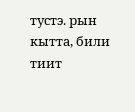тустэ. рын кытта, били тиит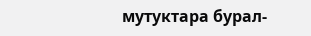мутуктара бурал-